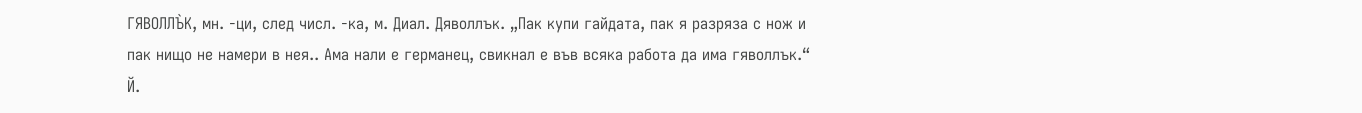ГЯВОЛЛЪ̀К, мн. -ци, след числ. -ка, м. Диал. Дяволлък. „Пак купи гайдата, пак я разряза с нож и пак нищо не намери в нея.. Ама нали е германец, свикнал е във всяка работа да има гяволлък.“ Й.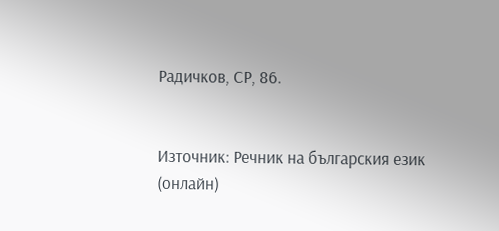Радичков, СР, 86.


Източник: Речник на българския език (онлайн)